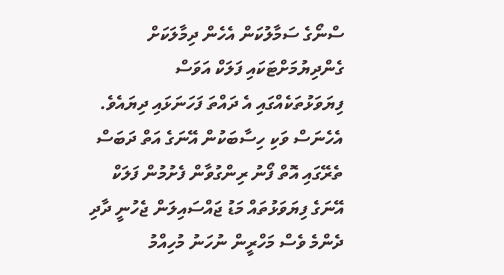ސްނޯގެ ސަމާލުކަން އެހެން ދިމާލަކަށް ގެންދިޔުމަށްޓަކައި ފަލަކް އަވަސް ފިޔަވަޅުތަކެއްގައި އެ ދައްތަ ފަހަނަޅައި ދިޔައެވެ. އެހެނަސް ވަކި ހިސާބަކުން އޭނަގެ އަތް ދަބަސް ތެރޭގައި އޮތް ފޯނު ރިންގުވާން ފެށުމުން ފަލަކް އޭނަގެ ފިޔަވަޅުތައް މަޑު ޖައްސައިލަން ޖެހުނީ ދާދި ދެންމެ ވެސް މަހްރީން ނުހަނު މުހިއްމު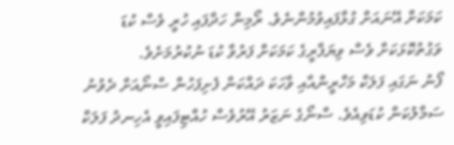ކަމަކަށް އޭނައަށް ގުޅާފައިވުމުންނެވެ. ރޯމިން ހަދާފައި ހުރީ ވެސް ކުޑަ ވަގުތުކޮޅަކަށް ވެސް ވިޔަފާރީގެ ކަމަކަށް ފަރުވާ ކުޑަ ނުކުރުމަށެވެ.
ފޯނު ނަގައި ފަލަކް މަހްރީންއާއި ވާހަކަ ދައްކަން ފެށިފަހުން ސްނޯއަށް ދެވުނު ސަމާލުކަން ކުޑަވިއެވެ. ސްނޯގެ ނަޒަރު އޭރުވެސް ހުއްޓިފައިވީ އެހިނދު ފަލަކް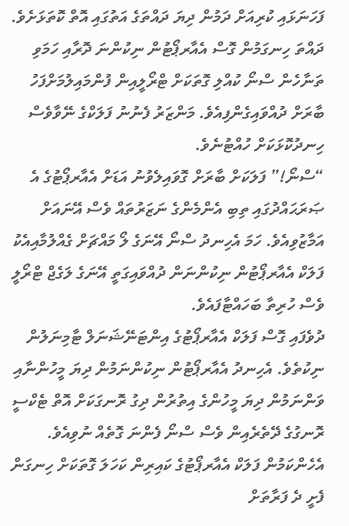ފަހަނަޅައި ކުރިއަށް ދަމުން ދިޔަ ދައްތަގެ އަތުގައި އޮތް ކޮތަޅަށެވެ. ދައްތަ ހިނގަމުން ގޮސް އެއާރޕޯޓުން ނިކުންނަ ދޮރާއި ހަމަވި ތަނާހެން ސްނޯ ކުއްލި ގޮތަކަށް ޓްރޯލީއިން ފުންމައިލުމަށްފަހު ބާރަށް ދުއްވައިގެންފިއެވެ. މަންޒަރު ފެނުނު ފަލަކްގެ ނޭވާވެސް ހިނދުކޮޅަކަށް ހުއްޓުނެވެ.
“ސްނޯ!” ފަލަކަށް ބާރަށް ގޮވައިލެވުނު އަޑަށް އެއާރޕޯޓުގެ އެ ޞަރަޙައްދުގައި ތިބި އެންމެންގެ ނަޒަރުތައް ވެސް އޭނައަށް އަމާޒުވިއެވެ. ހަމަ އެހިނދު ސްނޯ އޭނަގެ ލޯ މައްޗަށް ގެއްލުމާއިއެކު ފަލަކް އެއާރޕޯޓުން ނިކުންނަން ދުއްވައިގަތީ އޭނަގެ ލަގެޖް ޓްރޯލީ ވެސް ހުރިތާ ބަހައްޓާފައެވެ.
ދުވެފައި ގޮސް ފަލަކް އެއާރޕޯޓުގެ އިންޓަނޭޝަނަލް ޓާމިނަލުން ނިކުތެވެ. އެހިނދު އެއާރޕޯޓުން ނިކުންނަމުން ދިޔަ މީހުންނާއި ވަންނަމުން ދިޔަ މީހުންގެ އިތުރުން ދިގު ރޮނގަކަށް އޮތް ޓެކްސީ ރޮނގުގެ ދޭތެރެއިން ވެސް ސްނޯ ފެންނަ ގޮތެއް ނުވިއެވެ. އެހެންކަމުން ފަލަކް އެއާރޕޯޓުގެ ކައިރިން ކަހަލަ ގޮތަކަށް ހިނގަން ފެށީ ދެ ފަރާތަށް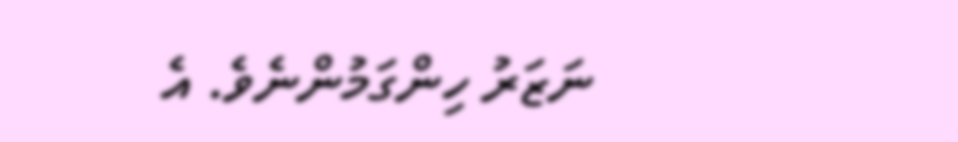ނަޒަރު ހިންގަމުންނެވެ. އެ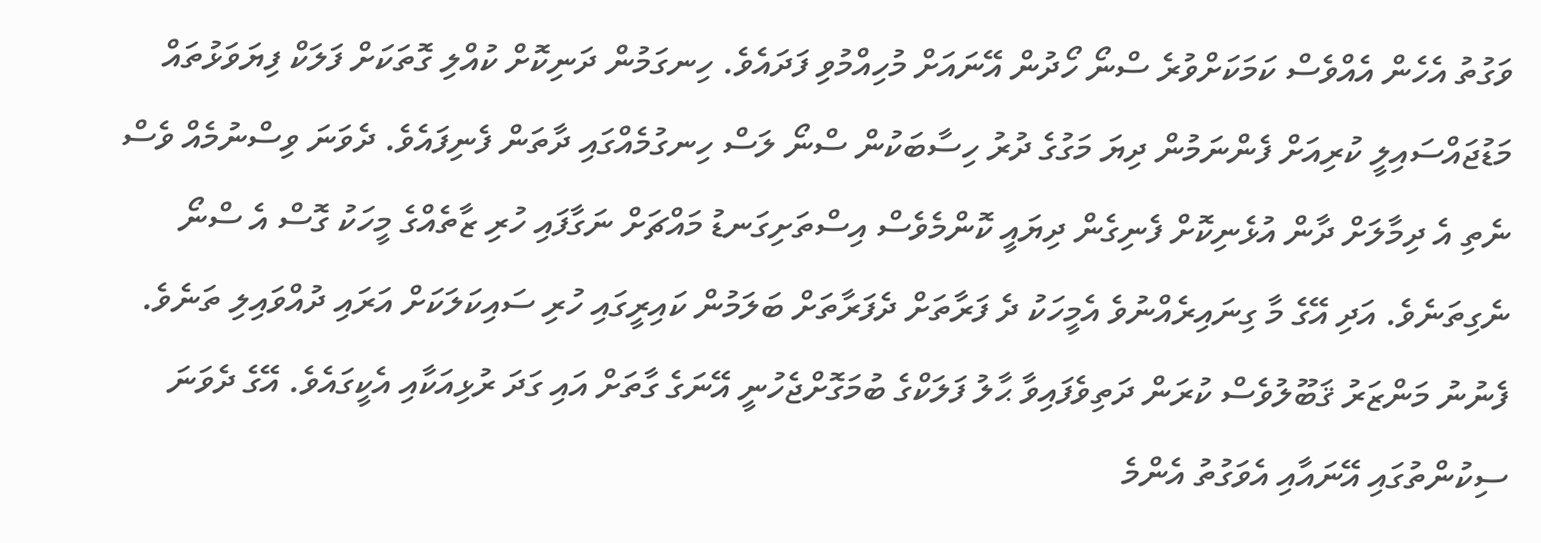ވަގުތު އެހެން އެއްވެސް ކަމަކަށްވުރެ ސްނޯ ހޯދުން އޭނައަށް މުހިއްމުވި ފަދައެވެ. ހިނގަމުން ދަނިކޮށް ކުއްލި ގޮތަކަށް ފަލަކް ފިޔަވަޅުތައް މަޑުޖައްސައިލީ ކުރިއަށް ފެންނަމުން ދިޔަ މަގުގެ ދުރު ހިސާބަކުން ސްނޯ ލަސް ހިނގުމެއްގައި ދާތަން ފެނިފައެވެ. ދެވަނަ ވިސްނުމެއް ވެސް ނެތި އެ ދިމާލަށް ދާން އުޅެނިކޮށް ފެނިގެން ދިޔައީ ކޮންމެވެސް އިސްތަށިގަނޑު މައްޗަށް ނަގާފައި ހުރި ޒާތެއްގެ މީހަކު ގޮސް އެ ސްނޯ ނެގިތަނެވެ. އަދި އޭގެ މާ ގިނައިރެއްނުވެ އެމީހަކު ދެ ފަރާތަށް ދެފަރާތަށް ބަލަމުން ކައިރީގައި ހުރި ސައިކަލަކަށް އަރައި ދުއްވައިލި ތަނެވެ.
ފެނުނު މަންޒަރު ޤަބޫލުވެސް ކުރަން ދަތިވެފައިވާ ޙާލު ފަލަކްގެ ބުމަގޮށްޖެހުނީ އޭނަގެ ގާތަށް އައި ގަދަ ރުޅިއަކާއި އެކީގައެވެ. އޭގެ ދެވަނަ ސިކުންތުގައި އޭނައާއި އެވަގުތު އެންމެ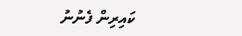ކައިރިން ފެނުނު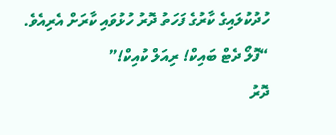ހުދުކުލައިގެ ކާރުގެ ފަހަތު ދޮރު ހުޅުވައި ކާރަށް އެރިއެވެ.
“ފޮލޯ ދެޓް ބައިކް! ރިއަލް ކުއިކް!”
ދޮރު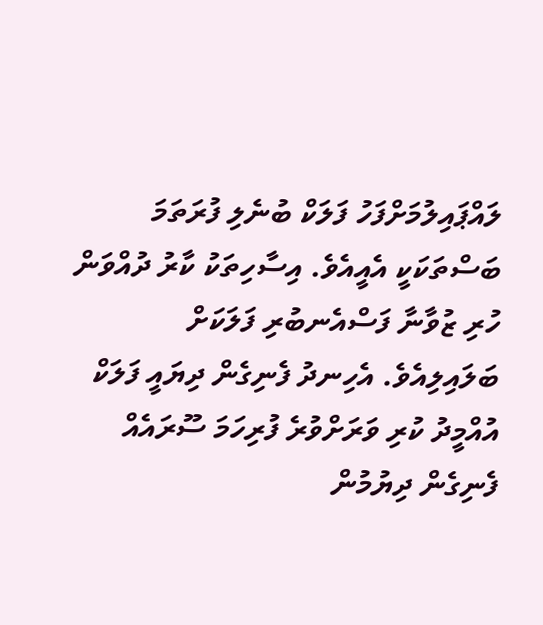ލައްޕައިލުމަށްފަހު ފަލަކް ބުނެލި ފުރަތަމަ ބަސްތަކަކީ އެއީއެވެ. އިސާހިތަކު ކާރު ދުއްވަން ހުރި ޒުވާނާ ފަސްއެނބުރި ފަލަކަށް ބަލައިލިއެވެ. އެހިނދު ފެނިގެން ދިޔައީ ފަލަކް އުއްމީދު ކުރި ވަރަށްވުރެ ފުރިހަމަ ސޫރައެއް ފެނިގެން ދިޔުމުން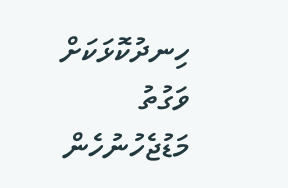ހިނދުކޮޅަކަށް ވަގުތު މަޑުޖެހުނުހެން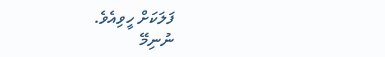ފަލަކަށް ހީވިއެވެ.
ނުނިމޭ